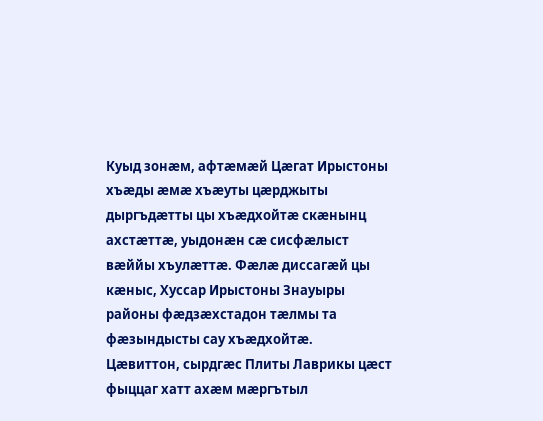Куыд зонæм, афтæмæй Цæгат Ирыстоны хъæды æмæ хъæуты цæрджыты дыргъдæтты цы хъæдхойтæ скæнынц ахстæттæ, уыдонæн сæ сисфæлыст вæййы хъулæттæ. Фæлæ диссагæй цы кæныс, Хуссар Ирыстоны Знауыры районы фæдзæхстадон тæлмы та фæзындысты сау хъæдхойтæ.
Цæвиттон, сырдгæс Плиты Лаврикы цæст фыццаг хатт ахæм мæргътыл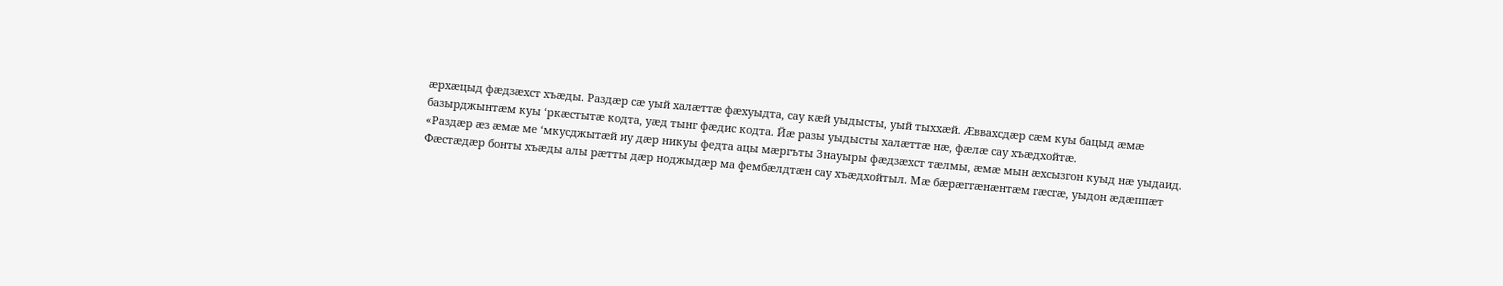æрхæцыд фæдзæхст хъæды. Раздæр сæ уый халæттæ фæхуыдта, сау кæй уыдысты, уый тыххæй. Æввахсдæр сæм куы бацыд æмæ базырджынтæм куы ‘ркæстытæ кодта, уæд тынг фæдис кодта. Йæ разы уыдысты халæттæ нæ, фæлæ сау хъæдхойтæ.
«Раздæр æз æмæ ме ‘мкусджытæй иу дæр никуы федта ацы мæргъты Знауыры фæдзæхст тæлмы, æмæ мын æхсызгон куыд нæ уыдаид. Фæстæдæр бонты хъæды алы рæтты дæр ноджыдæр ма фембæлдтæн сау хъæдхойтыл. Мæ бæрæггæнæнтæм гæсгæ, уыдон æдæппæт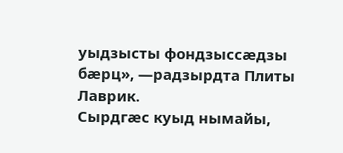уыдзысты фондзыссæдзы бæрц», —радзырдта Плиты Лаврик.
Сырдгæс куыд нымайы,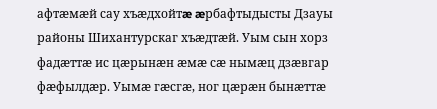афтæмæй сау хъæдхойтæ æрбафтыдысты Дзауы районы Шихантурскаг хъæдтæй. Уым сын хорз фадæттæ ис цæрынæн æмæ сæ нымæц дзæвгар фæфылдæр. Уымæ гæсгæ, ног цæрæн бынæттæ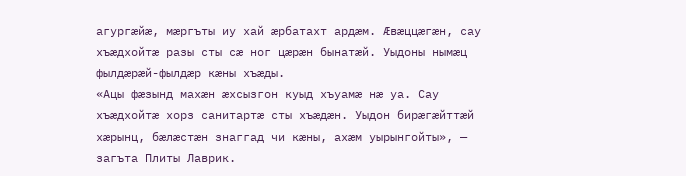агургæйæ, мæргъты иу хай æрбатахт ардæм. Æвæццæгæн, сау хъæдхойтæ разы сты сæ ног цæрæн бынатæй. Уыдоны нымæц фылдæрæй-фылдæр кæны хъæды.
«Ацы фæзынд махæн æхсызгон куыд хъуамæ нæ уа. Сау хъæдхойтæ хорз санитартæ сты хъæдæн. Уыдон бирæгæйттæй хæрынц, бæлæстæн знаггад чи кæны, ахæм уырынгойты», — загъта Плиты Лаврик.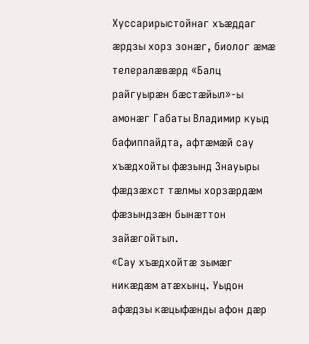Хуссарирыстойнаг хъæддаг æрдзы хорз зонæг, биолог æмæ телералæвæрд «Балц райгуырæн бæстæйыл»-ы амонæг Габаты Владимир куыд бафиппайдта, афтæмæй сау хъæдхойты фæзынд Знауыры фæдзæхст тæлмы хорзæрдæм фæзындзæн бынæттон зайæгойтыл.
«Сау хъæдхойтæ зымæг никæдæм атæхынц. Уыдон афæдзы кæцыфæнды афон дæр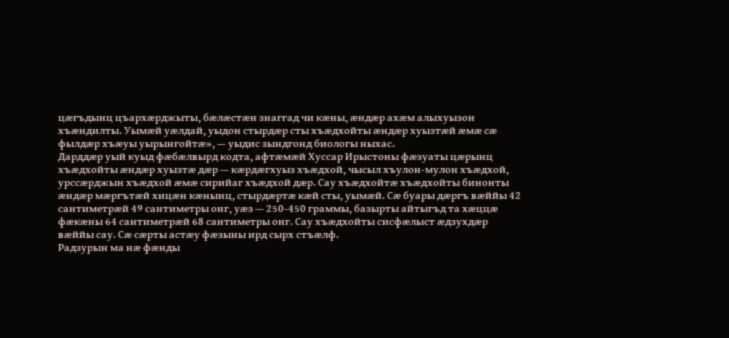цæгъдынц цъархæрджыты, бæлæстæн знаггад чи кæны, æндæр ахæм алыхуызон хъæндилты. Уымæй уæлдай, уыдон стырдæр сты хъæдхойты æндæр хуызтæй æмæ сæ фылдæр хъæуы уырынгойтæ», — уыдис зындгонд биологы ныхас.
Дарддæр уый куыд фæбæлвырд кодта, афтæмæй Хуссар Ирыстоны фæзуаты цæрынц хъæдхойты æндæр хуызтæ дæр — кæрдæгхуыз хъæдхой, чысыл хъулон-мулон хъæдхой, урссæрджын хъæдхой æмæ сирийаг хъæдхой дæр. Сау хъæдхойтæ хъæдхойты бинонты æндæр мæргътæй хицæн кæнынц, стырдæртæ кæй сты, уымæй. Сæ буары дæргъ вæййы 42 сантиметрæй 49 сантиметры онг, уæз — 250-450 граммы, базырты айтыгъд та хæццæ фæкæны 64 сантиметрæй 68 сантиметры онг. Сау хъæдхойты сисфæлыст æдзухдæр вæййы сау. Сæ сæрты астæу фæзыны ирд сырх стъæлф.
Радзурын ма нæ фæнды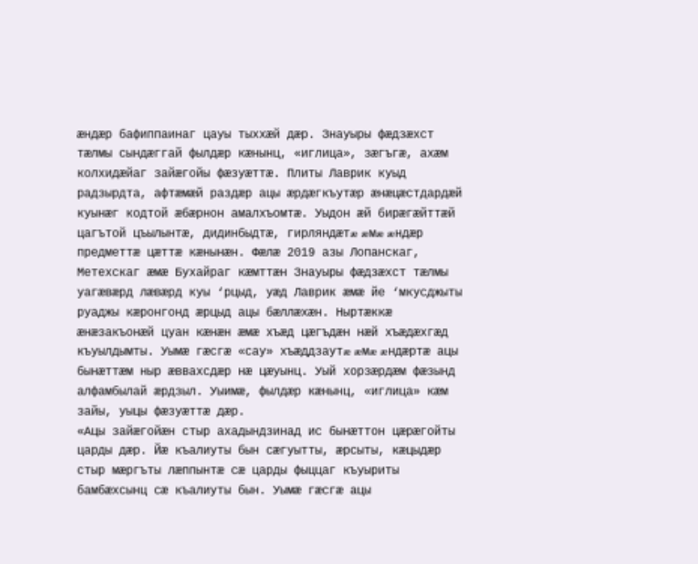æндæр бафиппаинаг цауы тыххæй дæр. Знауыры фæдзæхст тæлмы сындæггай фылдæр кæнынц, «иглица», зæгъгæ, ахæм колхидæйаг зайæгойы фæзуæттæ. Плиты Лаврик куыд радзырдта, афтæмæй раздæр ацы æрдæгкъутæр æнæцæстдардæй куынæг кодтой æбæрнон амалхъомтæ. Уыдон æй бирæгæйттæй цагътой цъылынтæ, дидинбыдтæ, гирляндæтæ æмæ æндæр предметтæ цæттæ кæнынæн. Фæлæ 2019 азы Лопанскаг, Метехскаг æмæ Бухайраг кæмттæн Знауыры фæдзæхст тæлмы уагæвæрд лæвæрд куы ‘рцыд, уæд Лаврик æмæ йе ‘мкусджыты руаджы кæронгонд æрцыд ацы бæллæхæн. Ныртæккæ æнæзакъонæй цуан кæнæн æмæ хъæд цæгъдæн нæй хъæдæхгæд къуылдымты. Уымæ гæсгæ «сау» хъæддзаутæ æмæ æндæртæ ацы бынæттæм ныр æввахсдæр нæ цæуынц. Уый хорзæрдæм фæзынд алфамбылай æрдзыл. Уыимæ, фылдæр кæнынц, «иглица» кæм зайы, уыцы фæзуæттæ дæр.
«Ацы зайæгойæн стыр ахадындзинад ис бынæттон цæрæгойты царды дæр. Йæ къалиуты бын сæгуытты, æрсыты, кæцыдæр стыр мæргъты лæппынтæ сæ царды фыццаг къуыриты бамбæхсынц сæ къалиуты бын. Уымæ гæсгæ ацы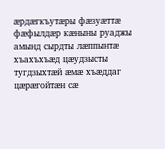æрдæгкъутæры фæзуæттæ фæфылдæр кæныны руаджы амынд сырдты лæппынтæ хъахъхъæд цæудзысты тугдзыхтæй æмæ хъæддаг цæрæгойтæн сæ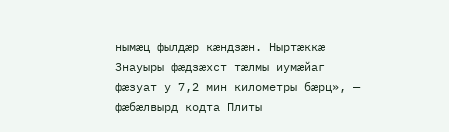нымæц фылдæр кæндзæн. Ныртæккæ Знауыры фæдзæхст тæлмы иумæйаг фæзуат у 7,2 мин километры бæрц», — фæбæлвырд кодта Плиты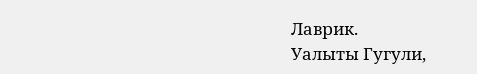Лаврик.
Уалыты Гугули,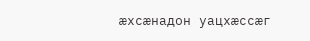æхсæнадон уацхæссæг